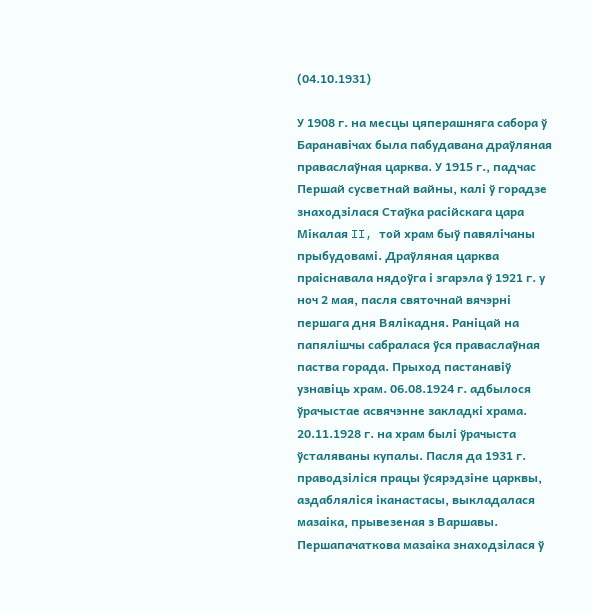(04.10.1931)

У 1908 г. на месцы цяперашняга сабора ў Баранавічах была пабудавана драўляная праваслаўная царква. У 1915 г., падчас Першай сусветнай вайны, калі ў горадзе знаходзілася Стаўка расійскага цара Мікалая II, той храм быў павялічаны прыбудовамі. Драўляная царква праіснавала нядоўга і згарэла ў 1921 г. у ноч 2 мая, пасля святочнай вячэрні першага дня Вялікадня. Раніцай на папялішчы сабралася ўся праваслаўная паства горада. Прыход пастанавіў узнавіць храм. 06.08.1924 г. адбылося ўрачыстае асвячэнне закладкі храма. 20.11.1928 г. на храм былі ўрачыста ўсталяваны купалы. Пасля да 1931 г. праводзіліся працы ўсярэдзіне царквы, аздабляліся іканастасы, выкладалася мазаіка, прывезеная з Варшавы. Першапачаткова мазаіка знаходзілася ў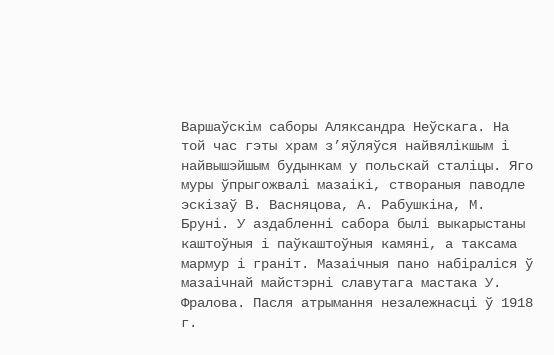Варшаўскім саборы Аляксандра Неўскага. На той час гэты храм з’яўляўся найвялікшым і найвышэйшым будынкам у польскай сталіцы. Яго муры ўпрыгожвалі мазаікі, створаныя паводле эскізаў В. Васняцова, А. Рабушкіна, М. Бруні. У аздабленні сабора былі выкарыстаны каштоўныя і паўкаштоўныя камяні, а таксама мармур і граніт. Мазаічныя пано набіраліся ў мазаічнай майстэрні славутага мастака У. Фралова. Пасля атрымання незалежнасці ў 1918 г.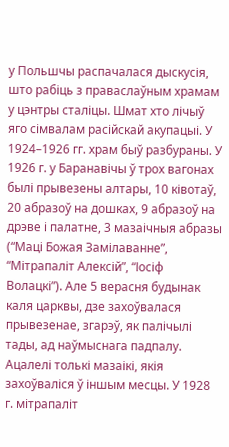у Польшчы распачалася дыскусія, што рабіць з праваслаўным храмам у цэнтры сталіцы. Шмат хто лічыў яго сімвалам расійскай акупацыі. У 1924–1926 гг. храм быў разбураны. У 1926 г. у Баранавічы ў трох вагонах былі прывезены алтары, 10 ківотаў, 20 абразоў на дошках, 9 абразоў на дрэве і палатне, 3 мазаічныя абразы (“Маці Божая Замілаванне”, “Мітрапаліт Алексій”, “Іосіф Волацкі”). Але 5 верасня будынак каля царквы, дзе захоўвалася прывезенае, згарэў, як палічылі тады, ад наўмыснага падпалу. Ацалелі толькі мазаікі, якія захоўваліся ў іншым месцы. У 1928 г. мітрапаліт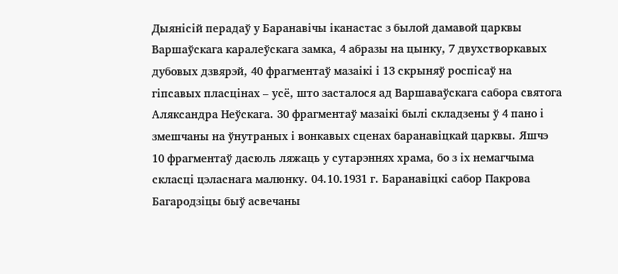Дыянісій перадаў у Баранавічы іканастас з былой дамавой царквы Варшаўскага каралеўскага замка, 4 абразы на цынку, 7 двухстворкавых дубовых дзвярэй, 40 фрагментаў мазаікі і 13 скрыняў роспісаў на гіпсавых пласцінах – усё, што засталося ад Варшаваўскага сабора святога Аляксандра Неўскага. 30 фрагментаў мазаікі былі складзены ў 4 пано і змешчаны на ўнутраных і вонкавых сценах баранавіцкай царквы. Яшчэ 10 фрагментаў дасюль ляжаць у сутарэннях храма, бо з іх немагчыма скласці цэласнага малюнку. 04.10.1931 г. Баранавіцкі сабор Пакрова Багародзіцы быў асвечаны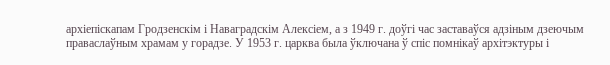архіепіскапам Гродзенскім і Наваградскім Алексіем, а з 1949 г. доўгі час заставаўся адзіным дзеючым праваслаўным храмам у горадзе. У 1953 г. царква была ўключана ў спіс помнікаў архітэктуры і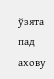ўзята пад ахову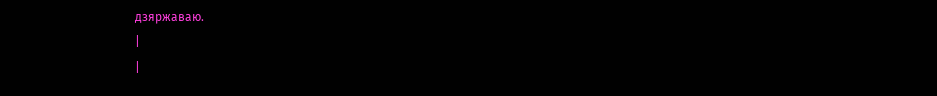дзяржаваю.
|
|